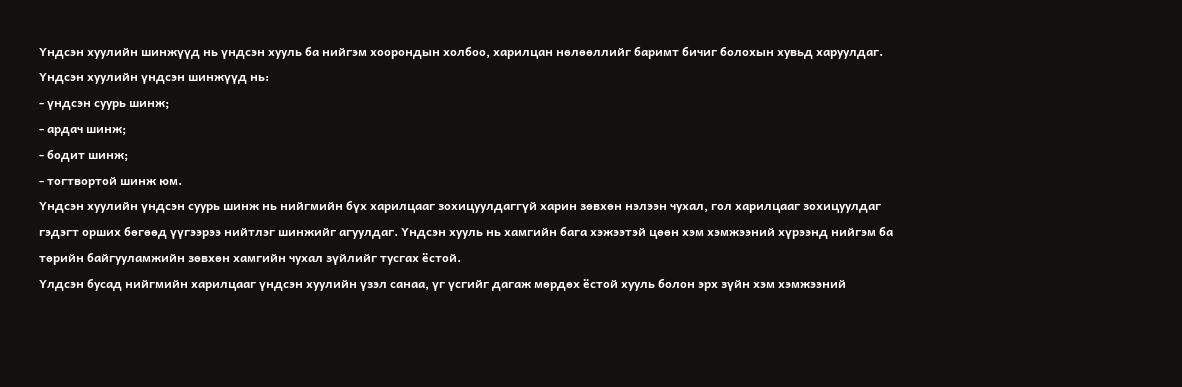Үндсэн хуулийн шинжүүд нь үндсэн хууль ба нийгэм хоорондын холбоо, харилцан нөлөөллийг баримт бичиг болохын хувьд харуулдаг.
Үндсэн хуулийн үндсэн шинжүүд нь:
- үндсэн суурь шинж;
- ардач шинж;
- бодит шинж;
- тогтвортой шинж юм.
Үндсэн хуулийн үндсэн суурь шинж нь нийгмийн бүх харилцааг зохицуулдаггүй харин зөвхөн нэлээн чухал, гол харилцааг зохицуулдаг гэдэгт орших бөгөөд үүгээрээ нийтлэг шинжийг агуулдаг. Үндсэн хууль нь хамгийн бага хэжээтэй цөөн хэм хэмжээний хүрээнд нийгэм ба төрийн байгууламжийн зөвхөн хамгийн чухал зүйлийг тусгах ёстой.
Үлдсэн бусад нийгмийн харилцааг үндсэн хуулийн үзэл санаа, үг үсгийг дагаж мөрдөх ёстой хууль болон эрх зүйн хэм хэмжээний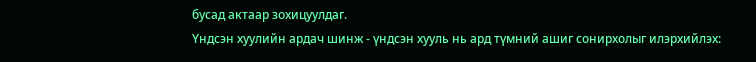бусад актаар зохицуулдаг.
Үндсэн хуулийн ардач шинж - үндсэн хууль нь ард түмний ашиг сонирхолыг илэрхийлэх: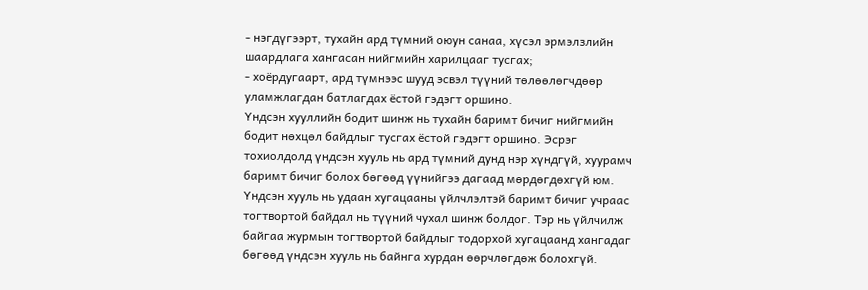- нэгдүгээрт, тухайн ард түмний оюун санаа, хүсэл эрмэлзлийн шаардлага хангасан нийгмийн харилцааг тусгах;
- хоёрдугаарт, ард түмнээс шууд эсвэл түүний төлөөлөгчдөөр уламжлагдан батлагдах ёстой гэдэгт оршино.
Үндсэн хууллийн бодит шинж нь тухайн баримт бичиг нийгмийн бодит нөхцөл байдлыг тусгах ёстой гэдэгт оршино. Эсрэг тохиолдолд үндсэн хууль нь ард түмний дунд нэр хүндгүй, хуурамч баримт бичиг болох бөгөөд үүнийгээ дагаад мөрдөгдөхгүй юм.
Үндсэн хууль нь удаан хугацааны үйлчлэлтэй баримт бичиг учраас тогтвортой байдал нь түүний чухал шинж болдог. Тэр нь үйлчилж байгаа журмын тогтвортой байдлыг тодорхой хугацаанд хангадаг бөгөөд үндсэн хууль нь байнга хурдан өөрчлөгдөж болохгүй.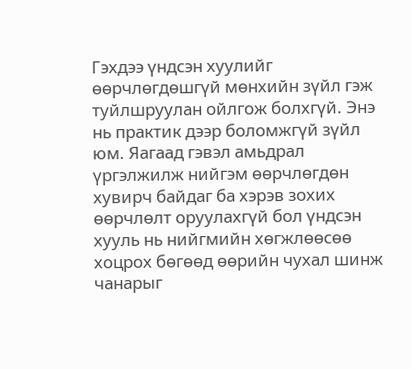Гэхдээ үндсэн хуулийг өөрчлөгдөшгүй мөнхийн зүйл гэж туйлшруулан ойлгож болхгүй. Энэ нь практик дээр боломжгүй зүйл юм. Яагаад гэвэл амьдрал үргэлжилж нийгэм өөрчлөгдөн хувирч байдаг ба хэрэв зохих өөрчлөлт оруулахгүй бол үндсэн хууль нь нийгмийн хөгжлөөсөө хоцрох бөгөөд өөрийн чухал шинж чанарыг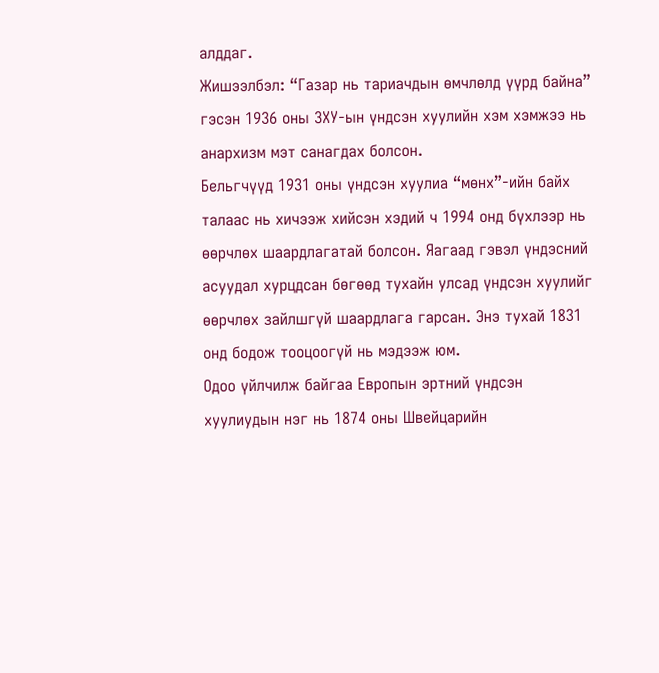алддаг.
Жишээлбэл: “Газар нь тариачдын өмчлөлд үүрд байна” гэсэн 1936 оны ЗХУ-ын үндсэн хуулийн хэм хэмжээ нь анархизм мэт санагдах болсон.
Бельгчүүд 1931 оны үндсэн хуулиа “мөнх”-ийн байх талаас нь хичээж хийсэн хэдий ч 1994 онд бүхлээр нь өөрчлөх шаардлагатай болсон. Яагаад гэвэл үндэсний асуудал хурцдсан бөгөөд тухайн улсад үндсэн хуулийг өөрчлөх зайлшгүй шаардлага гарсан. Энэ тухай 1831 онд бодож тооцоогүй нь мэдээж юм.
Одоо үйлчилж байгаа Европын эртний үндсэн хуулиудын нэг нь 1874 оны Швейцарийн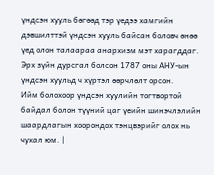үндсэн хууль бөгөөд тэр үедээ хамгийн дэвшилттэй үндсэн хууль байсан боловч өнөө үед олон талаараа анархизм мэт харагддаг.
Эрх зүйн дурсгал болсон 1787 оны АНУ-ын үндсэн хуульд ч хүртэл өөрчлөлт орсон.
Ийм болохоор үндсэн хуулийн тогтвортой байдал болон түүний цаг үеийн шинэчлэлийн шаардлагын хоорондох тэнцвэрийг олох нь чухал юм. |